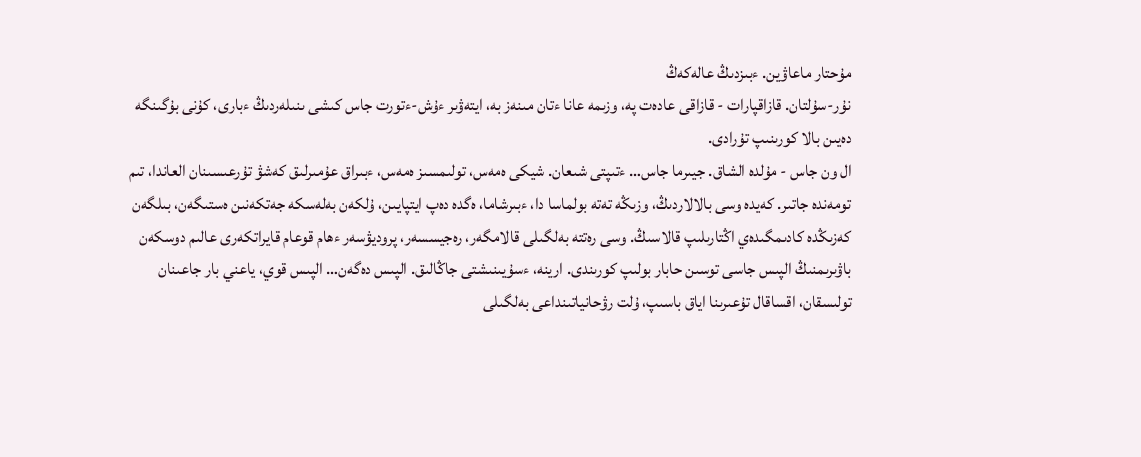مۇحتار ماعاۋين. ءبىزدىڭ عالەكەڭ
نۇر-سۇلتان. قازاقپارات - قازاقى عادەت پە، وزىمە عانا ءتان مىنەز بە، ايتەۋىر ءۇش-ءتورت جاس كىشى ىنىلەردىڭ ءبارى، كۇنى بۇگىنگە دەيىن بالا كورىنىپ تۇرادى.
ال ون جاس - مۇلدە الشاق. جيىرما جاس… ءتىپتى شىعان. شيكى ەمەس، تولىمسىز ەمەس، ءبىراق عۇمىرلىق كەشۋ تۇرعىسىنان العاندا، تىم تومەندە جاتىر. كەيدە وسى بالالاردىڭ، وزىڭە تەتە بولماسا دا، ءبىرشاما، ەگدە دەپ ايتپايىن، ۇلكەن بەلەسكە جەتكەنىن ەستىگەن، بىلگەن كەزىڭدە كادىمگىدەي اڭتارىلىپ قالاسىڭ. وسى رەتتە بەلگىلى قالامگەر، رەجيسسەر، پروديۋسەر ءھام قوعام قايراتكەرى عالىم دوسكەن باۋىرىمنىڭ الپىس جاسى توسىن حابار بولىپ كورىندى. ارينە، ءسۇيىنىشتى جاڭالىق. الپىس دەگەن… الپىس قوي، ياعني بار جاعىنان تولىسقان، اقساقال تۇعىرىنا اياق باسىپ، ۇلت رۋحانياتىنداعى بەلگىلى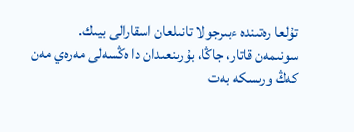تۇلعا رەتىندە ءبىرجولا تانىلعان اسقارالى بيىك.
سونىمەن قاتار، جاڭا، بۇرىنعىدان دا ەڭسەلى مەرەي مەن كەڭ ورىسكە بەت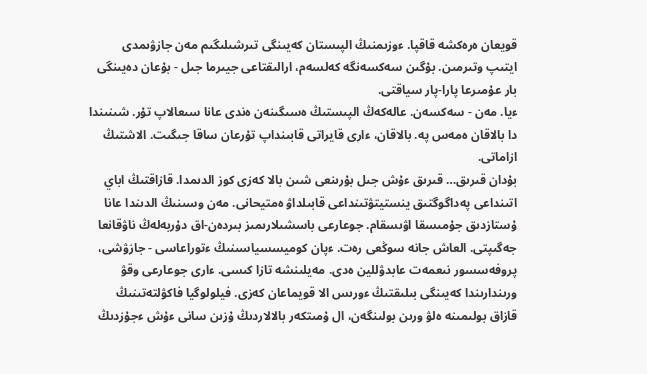قويعان ەرەكشە قاقپا. ءوزىمنىڭ الپىستان كەيىنگى تىرشىلىگىم مەن جازۋىمدى ايتىپ وتىرمىن. بۇگىن سەكسەنگە كەلسەم، ارالىقتاعى جيىرما جىل - بۇعان دەيىنگى بار عۇمىرعا پارا-پار سياقتى.
ءيا. مەن - سەكسەن. عالەكەڭ الپىستىڭ ەسىگىنەن ەندى عانا سىعالاپ تۇر. شىنىندا دا بالاقان ەمەس پە. بالاقان، ءارى قايراتى قابىنداپ تۇرعان ساقا جىگىت. الاشتىڭ ازاماتى.
بۇدان قىرىق… قىرىق ءۇش جىل بۇرىنعى شىن بالا كەزى كوز الدىمدا. قازاقتىڭ اباي اتىنداعى پەداگوگتىق ينستيتۋتىنداعى قابىلداۋ ەمتيحانى. مەن وسىنىڭ الدىندا عانا ۇستازدىق جۇمىسقا اۋىسقام. جوعارعى باسشىلارىمىز بىردەن-اق دۇربەلەڭ ناۋقانعا جەگىپتى. العاش جانە سوڭعى رەت. ءپان كوميسسياسىنىڭ ءتوراعاسى - جازۋشى، پروفەسسور نىعمەت عابدۋللين ەدى. مەيلىنشە تازا كىسى. ءارى جوعارعى وقۋ ورىندارىندا كەيىنگى بىلىقتىڭ ءورىس الا قويماعان كەزى. فيلولوگيا فاكۋلتەتىنىڭ قازاق بولىمىنە ەلۋ ورىن بولىنگەن، ال ۇمىتكەر بالالاردىڭ ۇزىن سانى ءۇش ءجۇزدىڭ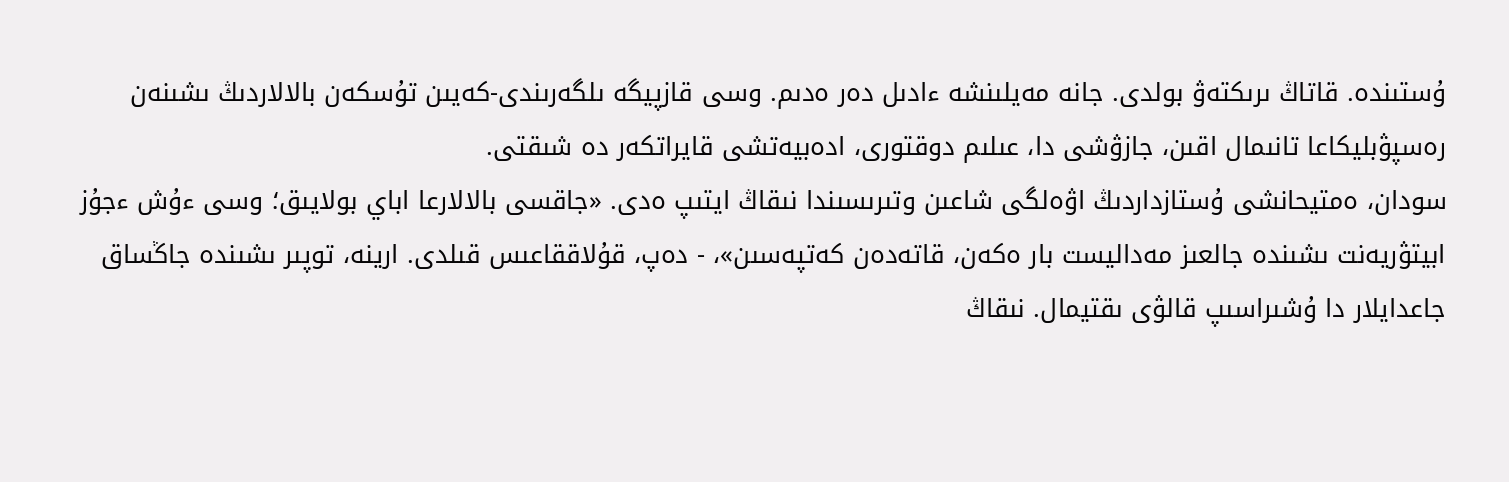ۇستىندە. قاتاڭ ىرىكتەۋ بولدى. جانە مەيلىنشە ءادىل دەر ەدىم. وسى قازپيگە ىلگەرىندى-كەيىن تۇسكەن بالالاردىڭ ىشىنەن رەسپۋبليكاعا تانىمال اقىن، جازۋشى دا، عىلىم دوقتورى، ادەبيەتشى قايراتكەر دە شىقتى.
سودان، ەمتيحانشى ۇستازداردىڭ اۋەلگى شاعىن وتىرىسىندا نىقاڭ ايتىپ ەدى. «جاقسى بالالارعا اباي بولايىق؛ وسى ءۇش ءجۇز ابيتۋريەنت ىشىندە جالعىز مەداليست بار ەكەن، قاتەدەن كەتپەسىن»، - دەپ، قۇلاققاعىس قىلدى. ارينە، توپىر ىشىندە جاڭساق جاعدايلار دا ۇشىراسىپ قالۋى ىقتيمال. نىقاڭ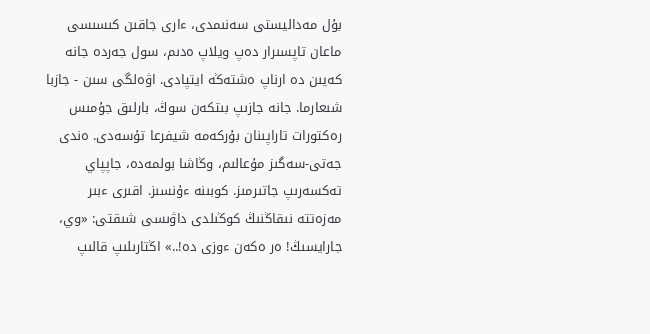بۇل مەداليستى سەنىمدى، ءارى جاقىن كىسىسى ماعان تاپسىرار دەپ ويلاپ ەدىم، سول جەردە جانە كەيىن دە ارناپ ەشتەڭە ايتپادى. اۋەلگى سىن - جازبا شىعارما. جانە جازىپ بىتكەن سوڭ، بارلىق جۇمىس رەكتورات تاراپىنان بۇركەمە شيفرعا تۇسەدى. ەندى جەتى-سەگىز مۇعالىم، وڭاشا بولمەدە، جاپپاي تەكسەرىپ جاتىرمىز. كوبىنە ءۇنسىز. اقىرى ءبىر مەزەتتە نىقاڭنىڭ كوڭىلدى داۋىسى شىقتى: «وي، جارايسىڭ! ەر ەكەن ءوزى دە!..» اڭتارىلىپ قالىپ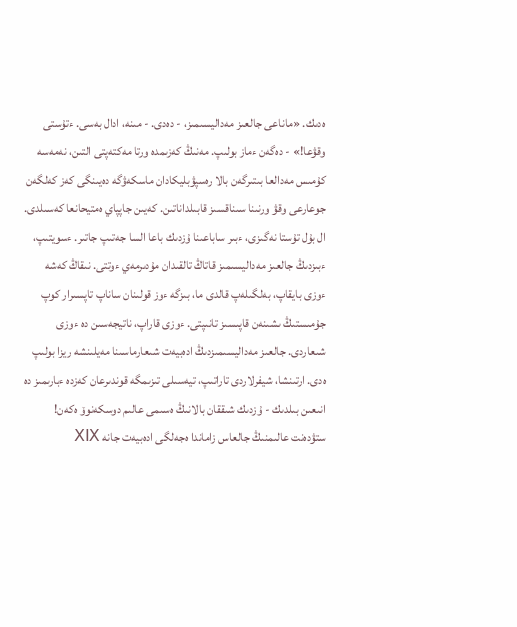ەدىك. «ماناعى جالعىز مەداليسىمىز، - دەدى. - مىنە، ادال بەسى. ءتۇستى وقۋعا!» - دەگەن ءماز بولىپ. مەنىڭ كەزىمدە ورتا مەكتەپتى التىن، نەمەسە كۇمىس مەدالعا بىتىرگەن بالا رەسپۋبليكادان ماسكەۋگە دەيىنگى كەز كەلگەن جوعارعى وقۋ ورنىنا سىناقسىز قابىلداناتىن. كەيىن جاپپاي ەمتيحانعا كەسىلدى. ال بۇل تۇستا نەگىزى، ءبىر ساباعىنا ۇزدىك باعا السا جەتىپ جاتىر. ءسويتىپ، ءبىزدىڭ جالعىز مەداليسىمىز قاتاڭ تالقىدان مۇدىرمەي ءوتتى. نىقاڭ كەشە ءوزى بايقاپ، بەلگىلەپ قالدى ما، بىزگە ءوز قولىنان ساناپ تاپسىرار كوپ جۇمىستىڭ ىشىنەن قاپىسىز تانىپتى. ءوزى قاراپ، ناتيجەسىن دە ءوزى شىعاردى. جالعىز مەداليسىمىزدىڭ ادەبيەت شىعارماسىنا مەيلىنشە ريزا بولىپ ەدى. ارتىنشا، شيفرلاردى تاراتىپ، تيەسىلى تىزىمگە قوندىرعان كەزدە ءبارىمىز دە انىعىن بىلدىك - ۇزدىك شىققان بالانىڭ ەسىمى عالىم دوسكەنوۆ ەكەن!
ستۋدەنت عالىمنىڭ جالعاس زاماندا ەجەلگى ادەبيەت جانە ⅩⅨ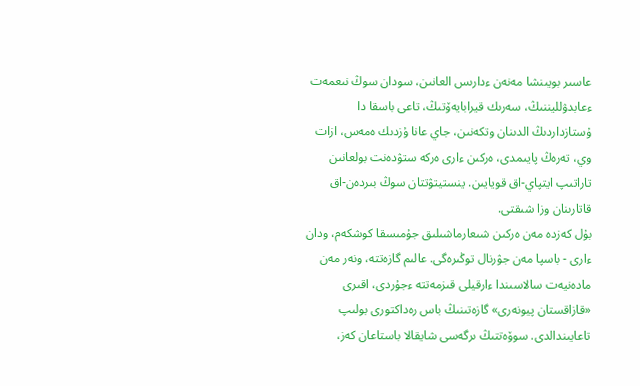عاسىر بويىنشا مەنەن ءدارىس العانىن، سودان سوڭ نىعمەت ءعابدۋلليننىڭ، سەرىك قيرابايەۆتىڭ، تاعى باسقا دا ۇستازداردىڭ الدىنان وتكەنىن، جاي عانا ۇزدىك ەمەس، ازات وي، تەرەڭ پايىمدى، ەركىن ءارى ەركە ستۋدەنت بولعانىن تاراتىپ ايتپاي-اق قويايىن. ينستيتۋتتان سوڭ بىردەن-اق قاتارىنان وزا شىقتى.
بۇل كەزدە مەن ەركىن شىعارماشىلىق جۇمىسقا كوشكەم، ودان ءارى - باسپا مەن جۋرنال توڭىرەگى. عالىم گازەتتە، ونەر مەن مادەنيەت سالاسىندا ءارقيلى قىزمەتتە ءجۇردى، اقىرى «قازاقستان پيونەرى» گازەتىنىڭ باس رەداكتورى بولىپ تاعايىندالدى. سوۆەتتىڭ ىرگەسى شايقالا باستاعان كەز،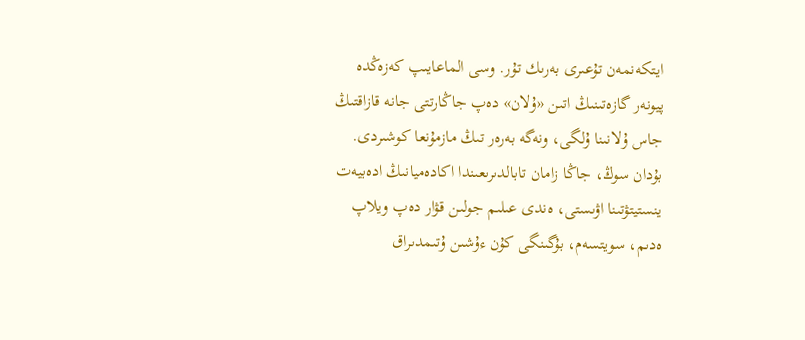ايتكەنمەن تۇعىرى بەرىك تۇر. وسى الماعايىپ كەزەڭدە پيونەر گازەتىنىڭ اتىن «ۇلان» دەپ جاڭارتتى جانە قازاقتىڭ جاس ۇلانىنا ۇلگى، ونەگە بەرەر تىڭ مازمۇنعا كوشىردى.
بۇدان سوڭ، جاڭا زامان تابالدىرىعىندا اكادەميانىڭ ادەبيەت ينستيتۋتىنا اۋىستى، ەندى عىلىم جولىن قۋار دەپ ويلاپ ەدىم، سويتسەم، بۇگىنگى كۇن ءۇشىن ۇتىمدىراق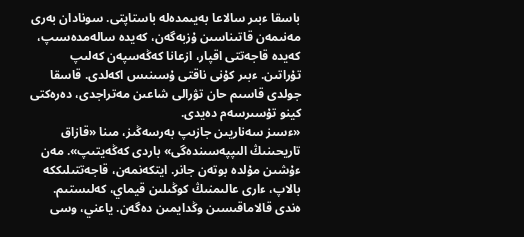باسقا ءبىر سالاعا بەيىمدەلە باستاپتى. سونادان بەرى مەنىمەن قاتىناسىن ۇزبەگەن، كەيدە سالەمدەسىپ، كەيدە قاجەتتى اقپار، ازعانا كەڭەسپەن كەلىپ تۇراتىن. ءبىر كۇنى ناقتى ۇسىنىس اكەلدى. قاسقا جولدى قاسىم حان تۋرالى شاعىن مەتراجدى، دەرەكتى كينو تۇسىرسەم دەيدى.
«ءسىز سەناريىن جازىپ بەرسەڭىز، مىنا «قازاق تاريحىنىڭ الىپپەسىندەگى» باردى كەڭەيتىپ». مەن ءۇشىن مۇلدە بوتەن جانر. ايتكەنمەن، قاجەتتىلىككە بالاپ، ءارى عالىمنىڭ كوڭىلىن قيماي، كەلىستىم. ەندى قالاماقىسىن وڭدايمىن دەگەن. ياعني، وسى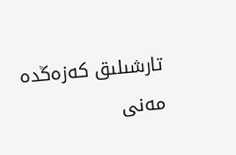تارشىلىق كەزەڭدە مەنى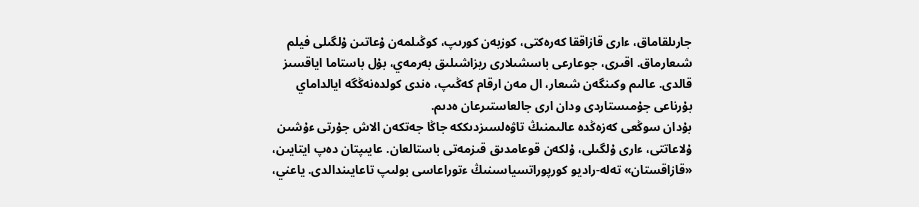جارىلقاماق، ءارى قازاققا كەرەكتى، كوزبەن كورىپ، كوڭىلمەن ۇعاتىن ۇلگىلى فيلم شىعارماق. اقىرى، جوعارعى باسشىلارى ريزاشىلىق بەرمەي، بۇل باستاما اياقسىز قالدى. عالىم وكىنگەن شىعار، ال مەن ارقام كەڭىپ، ەندى كولدەنەڭگە ايالداماي بۇرناعى جۇمىستاردى ودان ارى جالعاستىرعان ەدىم.
بۇدان سوڭعى كەزەڭدە عالىمنىڭ تاۋەلسىزدىككە جاڭا جەتكەن الاش جۇرتى ءۇشىن ۇلاعاتتى، ءارى ۇلگىلى، ۇلكەن قوعامدىق قىزمەتى باستالعان. عايىپتان دەپ ايتايىن، «قازاقستان» تەلە-راديو كورپوراتسياسىنىڭ ءتوراعاسى بولىپ تاعايىندالدى. ياعني،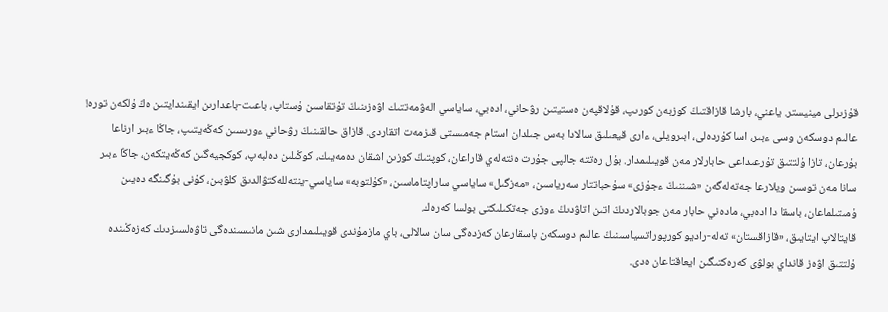قۇزىرلى مينيستر. ياعني، بارشا قازاقتىڭ كوزبەن كورىپ، قۇلاقپەن ەستيتىن رۋحاني، ادەبي، ساياسي الەۋمەتتىك اۋەزىنىڭ تۇتقاسىن ۇستاپ، باعىت-باعدارىن ايقىندايتىن ەڭ ۇلكەن تورە!
عالىم دوسكەن وسى ءبىر، اسا كۇردەلى، ابىرويلى، ءارى قيعىلىق سالادا بەس جىلدان استام جەمىستى قىزمەت اتقاردى. قازاق حالقىنىڭ رۋحاني ءورىسىن كەڭەيتىپ، جاڭا ءبىر ارناعا بۇرعان، تازا ۇلتتىق تۇرعىداعى حابارلار مەن قويىلىمدار. بۇل رەتتە جالپى جۇرت ەنتەلەي قاراعان، كوپتىڭ كوزىن اشقان دەمەيىك، كوڭىلىن دەلبەپ، كوكجيەگىن كەڭەيتكەن، جاڭا ءبىر سانا مەن توسىن ويلارعا جەتەلەگەن «شىننىڭ ءجۇزى» سۇحباتتار سەرياسىن، «مەزگىل» ساياسي ساراپتاماسىن، «كۇلتوبە» ساياسي-ينتەللەكتۋالدىق كلۋبىن، كۇنى بۇگىنگە دەيىن ۇمىتىلماعان، باسقا دا ادەبي، مادەني حابار مەن جوبالاردىڭ اتىن اتاۋدىڭ ءوزى جەتكىلىكتى بولسا كەرەك.
قايتالاپ ايتايىق، «قازاقستان» تەلە-راديو كورپوراتسياسىنىڭ عالىم دوسكەن باسقارعان كەزدەگى سان سالالى، باي مازمۇندى قويىلىمدارى شىن مانىسىندەگى تاۋەلسىزدىك كەزەڭىندە ۇلتتىق اۋەز قانداي بولۋى كەرەكتىگىن ايعاقتاعان ەدى.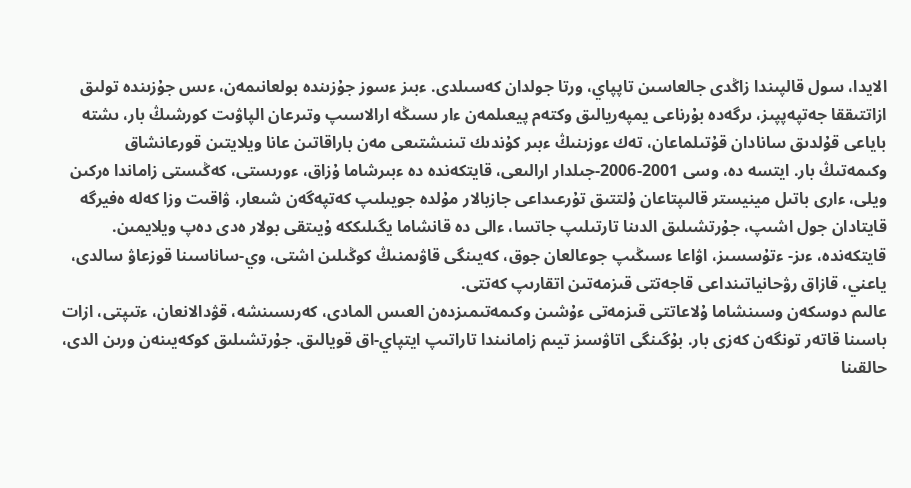الايدا، سول قالپىندا زاڭدى جالعاسىن تاپپاي، ورتا جولدان كەسىلدى. ءبىز ءسوز جۇزىندە بولعانىمەن، ءىس جۇزىندە تولىق ازاتتىققا جەتپەپپىز، ىرگەدە بۇرناعى يمپەريالىق وكتەم پيعىلمەن ءار ىسىڭە ارالاسىپ وتىرعان الپاۋىت كورشىڭ بار، ىشتە باياعى قۇلدىق سانادان قۇتىلماعان، تەك ءوزىنىڭ ءبىر كۇندىك تىنىشتىعى مەن باراقاتىن عانا ويلايتىن قورعانشاق وكىمەتىڭ بار. ايتسە دە، وسى 2001-2006-جىلدار ارالىعى، قايتكەندە دە ءبىرشاما ۇزاق، ءورىستى، كەڭىستى زاماندا ەركىن ويلى، ءارى باتىل مينيستر قالىپتاعان ۇلتتىق تۇرعىداعى جازبالار مۇلدە جويىلىپ كەتپەگەن شىعار، ۋاقىت وزا كەلە ەفيرگە قايتادان جول اشىپ، جۇرتشىلىق الدىنا تارتىلىپ جاتسا، ءالى دە قانشاما يگىلىككە ۇيىتقى بولار ەدى دەپ ويلايمىن. قايتكەندە، ءىز- ءتۇسسىز، اۋاعا ءسىڭىپ جوعالعان جوق، كەيىنگى قاۋىمنىڭ كوڭىلىن اشتى، وي-ساناسىنا قوزعاۋ سالدى، ياعني، قازاق رۋحانياتىنداعى قاجەتتى قىزمەتىن اتقارىپ كەتتى.
عالىم دوسكەن وسىنشاما ۇلاعاتتى قىزمەتى ءۇشىن وكىمەتىمىزدەن العىس المادى، كەرىسىنشە، قۋدالانعان، ءتىپتى، ازات باسىنا قاتەر تونگەن كەزى بار. بۇگىنگى اتاۋسىز تيىم زامانىندا تاراتىپ ايتپاي-اق قويالىق. جۇرتشىلىق كوكەيىنەن ورىن الدى، حالقىنا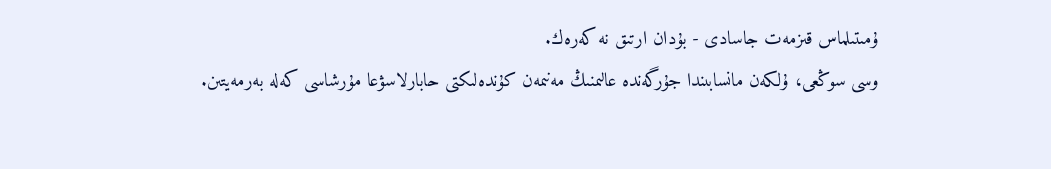ۇمىتىلماس قىزمەت جاسادى - بۇدان ارتىق نە كەرەك.
وسى سوڭعى، ۇلكەن مانسابىندا جۇرگەندە عالىمنىڭ مەنىمەن كۇندەلىكتى حابارلاسۋعا مۇرشاسى كەلە بەرمەيتىن.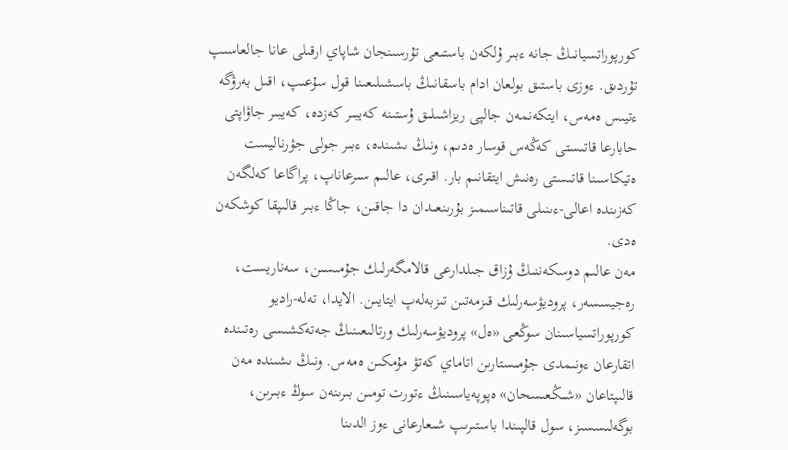كورپوراتسيانىڭ جانە ءبىر ۇلكەن باستىعى تۇرسىنجان شاپاي ارقىلى عانا جالعاسىپ تۇردىق. ءوزى باستىق بولعان ادام باسقانىڭ باسشىلىعىنا قول سۇعىپ، اقىل بەرۋگە ءتيىس ەمەس، ايتكەنمەن جالپى ريزاشىلىق ۇستىنە كەيبىر كەزدە، كەيبىر جاۋاپتى حابارعا قاتىستى كەڭەس قوسار ەدىم، ونىڭ ىشىندە، ءبىر جولى جۋرناليست ەتيكاسىنا قاتىستى رەنىش ايتقانىم بار. اقىرى، عالىم سىرعاناپ، پراگاعا كەلگەن كەزىندە اعالى-ءىنىلى قاتىناسىمىز بۇرىنعىدان دا جاقىن، جاڭا ءبىر قالىپقا كوشكەن ەدى.
مەن عالىم دوسكەننىڭ ۇزاق جىلدارعى قالامگەرلىك جۇمىسىن، سەناريست، رەجيسسەر، پروديۋسەرلىك قىزمەتىن تىزبەلەپ ايتايىن. الايدا، تەلە-راديو كورپوراتسياسىنان سوڭعى «ەل» پروديۋسەرلىك ورتالىعىنىڭ جەتەكشىسى رەتىندە اتقارعان ءونىمدى جۇمىستارىن اتاماي كەتۋ مۇمكىن ەمەس. ونىڭ ىشىندە مەن قالىپتاعان «شىڭعىسحان» ەپوپەياسىنىڭ ءتورت تومىن بىرىنەن سوڭ ءبىرىن، بوگەلىسسىز، سول قالپىندا باستىرىپ شىعارعانى ءوز الدىنا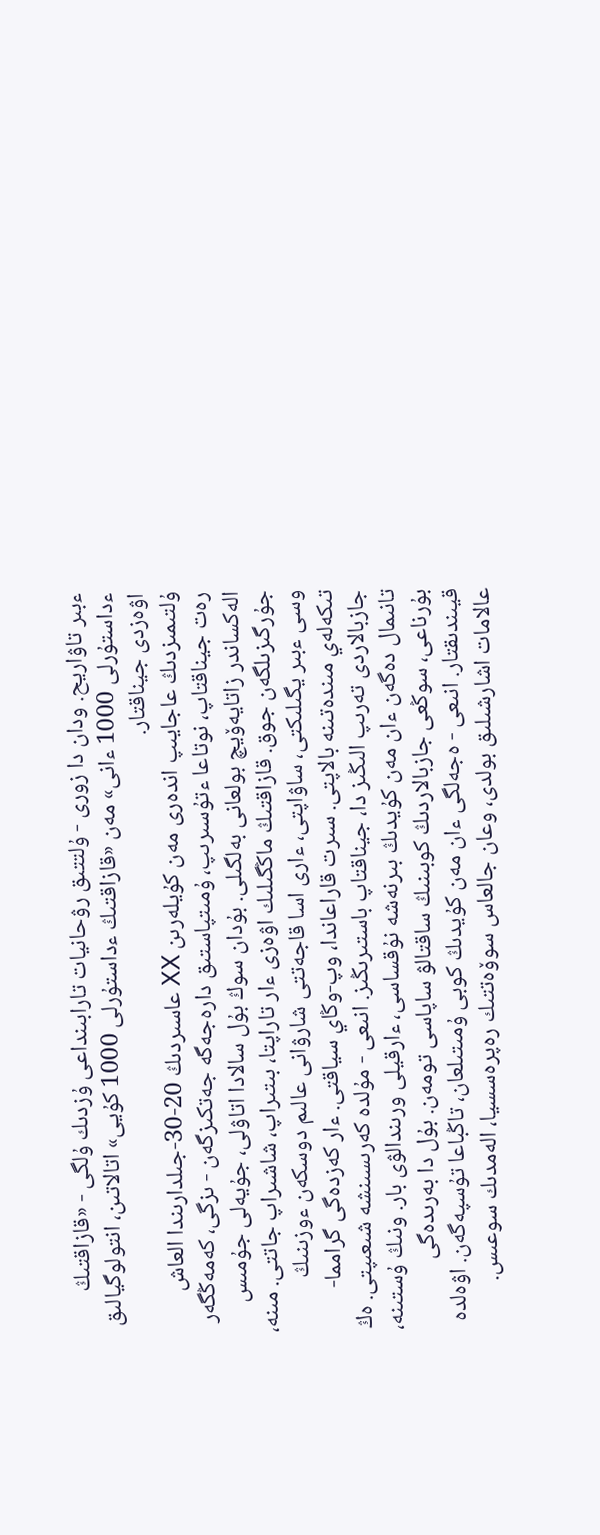ءبىر تاۋاريح. ودان دا زورى - ۇلتتىق رۋحانيات تارابىنداعى ۇزدىك ۇلگى - «قازاقتىڭ ءداستۇرلى 1000 ءانى» مەن «قازاقتىڭ ءداستۇرلى 1000 كۇيى» اتالاتىن، انتولوگيالىق اۋەزدى جيناقتار.
ۇلتىمىزدىڭ عاجايىپ اندەرى مەن كۇيلەرىن ⅩⅩ عاسىردىڭ 20-30-جىلدارىندا العاش رەت جيناقتاپ، نوتاعا ءتۇسىرىپ، ۇمىتپاستىق دارەجەگە جەتكىزگەن - ىزگى، كەمەڭگەر الەكساندر زاتايەۆيچ بولعانى بەلگىلى. بۇدان سوڭ بۇل سالادا اتاۋلى، جۇيەلى جۇمىس جۇرگىزىلگەن جوق. قازاقتىڭ ماڭگىلىك اۋەزى ءار تاراپتا، بىتىراپ، شاشىراپ جاتتى. مىنە، وسى ءبىر يگىلىكتى، ساۋاپتى، ءارى اسا قاجەتتى شارۋانى عالىم دوسكەن ءوزىنىڭ تىكەلەي مىندەتىنە بالاپتى. سىرت قاراعاندا، وپ-وڭاي سياقتى. ءار كەزدەگى گرامما-جازبالاردى تەرىپ الىڭىز دا، جيناقتاپ باستىرىڭىز. انىعى - مۇلدە كەرىسىنشە شىعىپتى. ەڭ تانىمال دەگەن ءان مەن كۇيدىڭ بىرنەشە نۇقساسى، ءارقيلى ورىندالۋى بار. ونىڭ ۇستىنە، بۇرناعى، سوڭعى جازبالاردىڭ كوبىنىڭ ساقتالۋ ساپاسى تومەن. بۇل دا بەرىدەگى قيىندىقتار. انىعى - ەجەلگى ءان مەن كۇيدىڭ كوبى ۇمىتىلعان، تاڭباعا تۇسپەگەن. اۋەلدە عالامات اشارشىلىق بولدى، وعان جالعاس سوۆەتتىك رەپرەسسيا، الەمدىك سوعىس.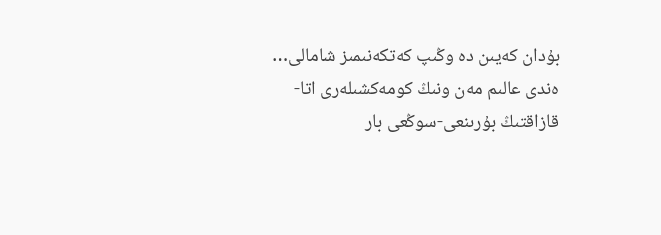بۇدان كەيىن دە وڭىپ كەتكەنىمىز شامالى…
ەندى عالىم مەن ونىڭ كومەكشىلەرى اتا-قازاقتىڭ بۇرىنعى-سوڭعى بار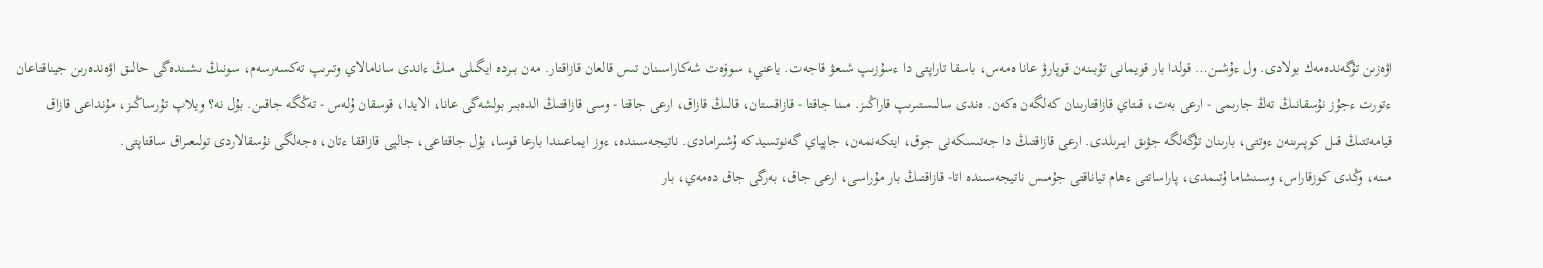اۋەزىن تۇگەندەمەك بولادى. ول ءۇشىن… قولدا بار قويمانى تۇبىنەن قوپارۋ عانا ەمەس، باسقا تاراپتى دا ءسۇزىپ شىعۋ قاجەت. ياعني، سوۆەت شەكاراسىنان تىس قالعان قازاقتار. مەن بىردە ايگىلى مىڭ ءاندى سانامالاي وتىرىپ تەكسەرسەم، سونىڭ ىشىندەگى حالىق اۋەندەرىن جيناقتاعان ءتورت ءجۇز نۇسقانىڭ تەڭ جارىمى - ارعى بەت، قىتاي قازاقتارىنان كەلگەن ەكەن. ەندى سالىستىرىپ قاراڭىز. مىنا جاقتا - قازاقستان، قالىڭ قازاق، ارعى جاقتا - وسى قازاقتىڭ الدەبىر بولشەگى عانا، الايدا، قوسقان ۇلەس - تەڭگە جاقىن. بۇل نە؟ ويلاپ تۇرساڭىز، مۇنداعى قازاق قيامەتتىڭ قىل كوپىرىنەن ءوتتى، بارىنان تۇگەلگە جۋىق ايىرىلدى. ارعى قازاقتىڭ دا جەتىسكەنى جوق، ايتكەنمەن، جاپپاي گەنوتسيدكە ۇشىرامادى. ناتيجەسىندە، ءوز ايماعىندا بارعا قوسا، بۇل جاقتاعى، جالپى قازاققا ءتان، ەجەلگى نۇسقالاردى تولىعىراق ساقتاپتى.
مىنە، وڭدى كوزقاراس، وسىنشاما ۇتىمدى، پاراساتتى ءھام تياناقتى جۇمىس ناتيجەسىندە اتا- قازاقتىڭ بار مۇراسى، ارعى جاق، بەرگى جاق دەمەي، بار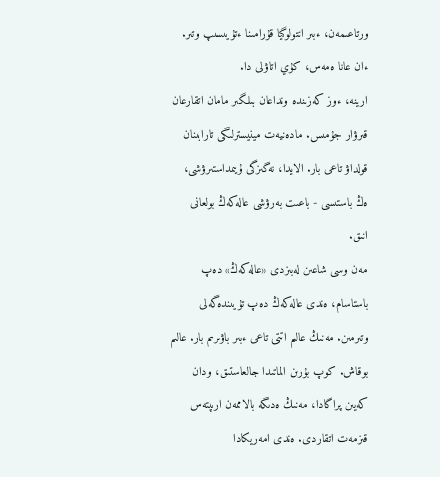ورتاعىمەن، ءبىر انتولوگيا قۇرامىنا ءتۇيىسىپ وتىر. ءان عانا ەمەس، كۇي اتاۋلى دا.
ارينە، ءوز كەزىندە ونداعان بىلگىر مامان اتقارعان قىرۋار جۇمىس. مادەنيەت مينيسترلىگى تارابىنان قولداۋ تاعى بار. الايدا، نەگىزگى ۇيىمداستىرۋشى، ەڭ باستىسى - باعىت بەرۋشى عالەكەڭ بولعانى انىق.
مەن وسى شاعىن لەبىزدى «عالەكەڭ» دەپ باستاسام، ەندى عالەكەڭ دەپ تۇيىندەگەلى وتىرمىن. مەنىڭ عالىم اتتى تاعى ءبىر باۋىرىم بار. عالىم بوقاش. كوپ بۇرىن الماتىدا جالعاستىق، ودان كەيىن پراگادا، مەنىڭ ەدىگە بالاممەن ارىپتەس قىزمەت اتقاردى. ەندى امەريكادا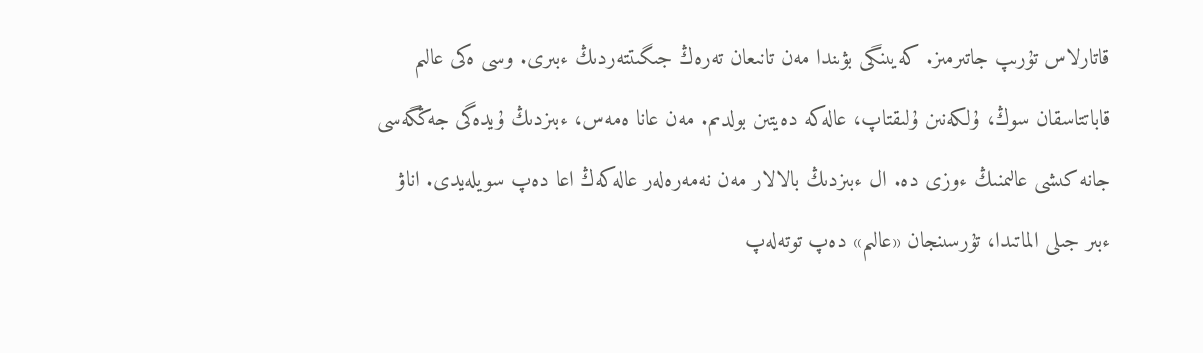قاتارلاس تۇرىپ جاتىرمىز. كەيىنگى بۋىندا مەن تانىعان تەرەڭ جىگىتتەردىڭ ءبىرى. وسى ەكى عالىم قاباتتاسقان سوڭ، ۇلكەنىن ۇلىقتاپ، عالەكە دەيتىن بولدىم. مەن عانا ەمەس، ءبىزدىڭ ۇيدەگى جەڭگەسى جانە كىشى عالىمنىڭ ءوزى دە. ال ءبىزدىڭ بالالار مەن نەمەرەلەر عالەكەڭ اعا دەپ سويلەيدى. اناۋ ءبىر جىلى الماتىدا، تۇرسىنجان «عالىم» دەپ توتەلەپ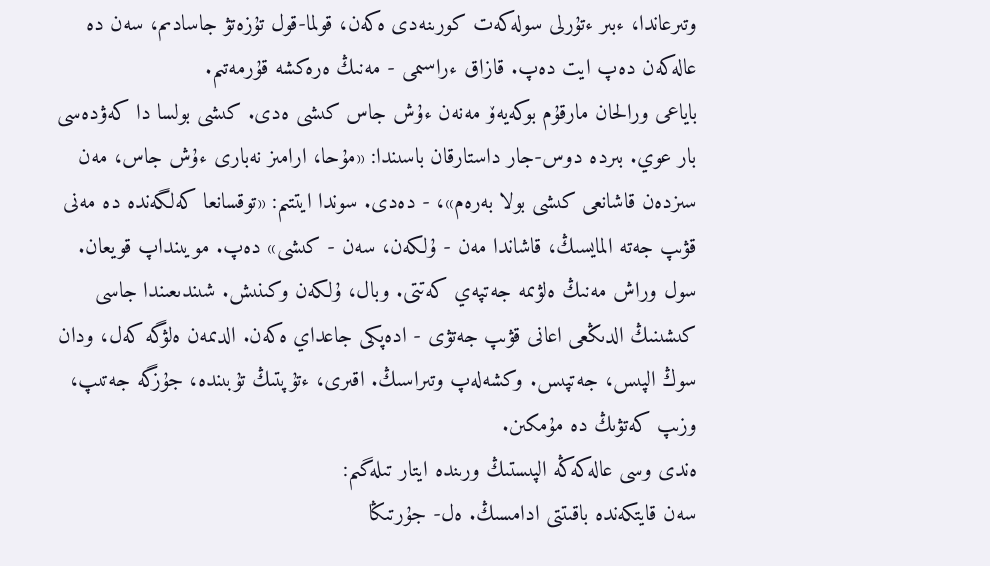وتىرعاندا، ءبىر ءتۇرلى سولەكەت كورىنەدى ەكەن، قولما-قول تۇزەتۋ جاسادىم، سەن دە عالەكەن دەپ ايت دەپ. قازاق ءراسىمى - مەنىڭ ەرەكشە قۇرمەتىم.
باياعى ورالحان مارقۇم بوكەيەۆ مەنەن ءۇش جاس كىشى ەدى. كىشى بولسا دا كەۋدەسى بار عوي. بىردە دوس-جار داستارقان باسىندا: «مۇحا، ارامىز نەبارى ءۇش جاس، مەن سىزدەن قاشانعى كىشى بولا بەرەم»، - دەدى. سوندا ايتتىم: «توقسانعا كەلگەندە دە مەنى قۋىپ جەتە المايسىڭ، قاشاندا مەن - ۇلكەن، سەن - كىشى» دەپ. مويىنداپ قويعان. سول وراش مەنىڭ ەلۋىمە جەتپەي كەتتى. وبال، ۇلكەن وكىنىش. شىندىعىندا جاسى كىشىنىڭ الدىڭعى اعانى قۋىپ جەتۋى - ادەپكى جاعداي ەكەن. الدىمەن ەلۋگە كەل، ودان سوڭ الپىس، جەتپىس. وكشەلەپ وتىراسىڭ. اقىرى، ءتۇپتىڭ تۇبىندە، جۇزگە جەتىپ، وزىپ كەتۋىڭ دە مۇمكىن.
ەندى وسى عالەكەڭە الپىستىڭ ورىندە ايتار تىلەگىم:
سەن قايتكەندە باقىتتى ادامسىڭ. ەل- جۇرتىڭا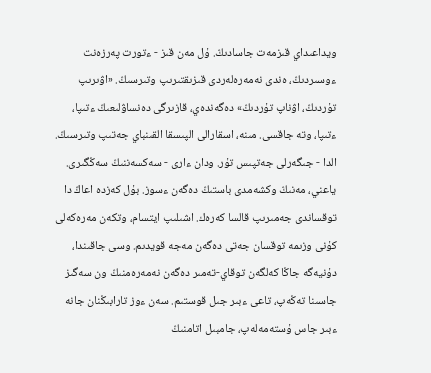ويداعىداي قىزمەت جاسادىڭ. ۇل مەن قىز - ءتورت پەرزەنت ءوسىردىڭ، ەندى نەمەرەلەردى قىزىقتىرىپ وتىرسىڭ. «اۋىرىپ تۇردىڭ، اۋناپ تۇردىڭ» دەگەندەي، قازىرگى دەنساۋلىعىڭ ءتىپا، ءتىپا، وتە جاقسى. مىنە، اسقارالى الپىسقا القىنباي جەتىپ وتىرسىڭ. الدا - جىگەرلى جەتپىس تۇر. ودان ءارى - سەكسەننىڭ سەڭگىرى. ياعني، مەنىڭ وكشەمدى باستىڭ دەگەن ءسوز. بۇل كەزدە اعاڭ دا توقساندى جەمىرىپ قالسا كەرەك. اشىلىپ ايتسام، وتكەن مەرەكەلى كۇنى وزىمە توقسان جەتى دەگەن مەجە قويدىم. وسى جاقىندا، دۇنيەگە جاڭا كەلگەن توقاي-تەمىر دەگەن نەمەرەمنىڭ ون سەگىز جاسىنا تەڭەپ، تاعى ءبىر جىل قوستىم. سەن ءوز تارابىڭنان جانە ءبىر جاس ۇستەمەلەپ، جامبىل اتامنىڭ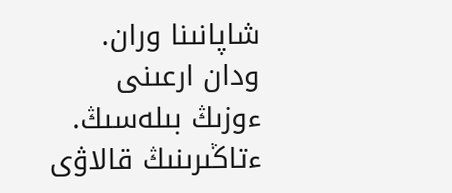شاپانىنا وران. ودان ارعىنى ءوزىڭ بىلەسىڭ. ءتاڭىرىنىڭ قالاۋى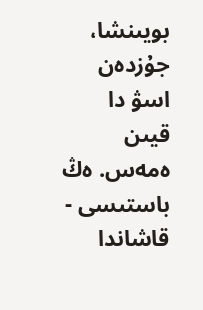بويىنشا، جۇزدەن اسۋ دا قيىن ەمەس. ەڭ باستىسى - قاشاندا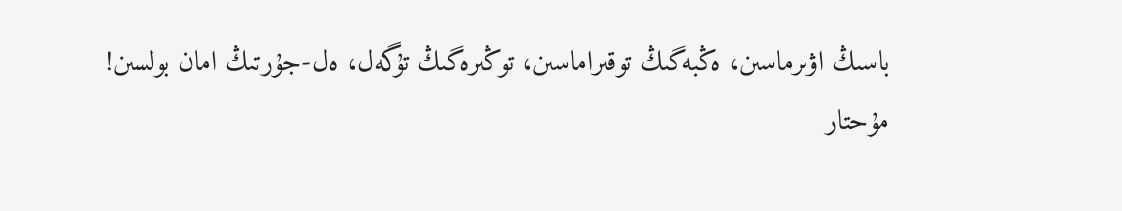باسىڭ اۋىرماسىن، ەڭبەگىڭ توقىراماسىن، توڭىرەگىڭ تۇگەل، ەل-جۇرتىڭ امان بولسىن!
مۇحتار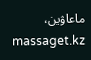ماعاۋين،
massaget.kz